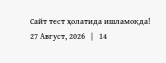Сайт тест ҳолатида ишламоқда!
27 Август, 2026   |   14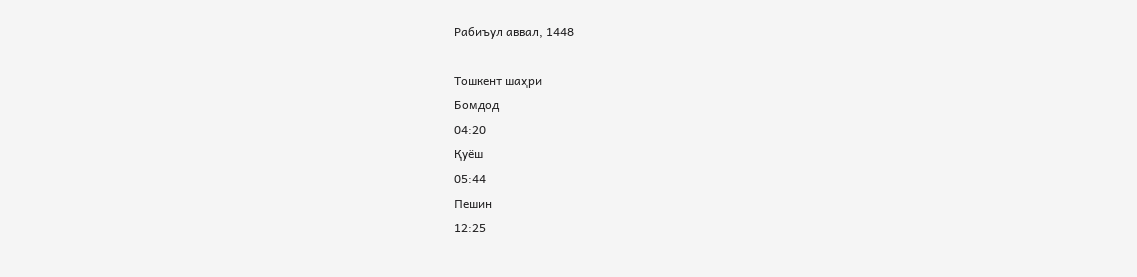Рабиъул аввал, 1448

Тошкент шаҳри
Бомдод
04:20
Қуёш
05:44
Пешин
12:25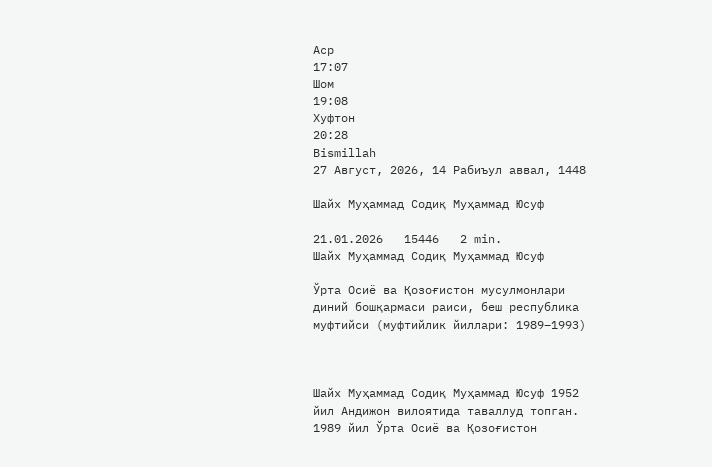Аср
17:07
Шом
19:08
Хуфтон
20:28
Bismillah
27 Август, 2026, 14 Рабиъул аввал, 1448

Шайх Муҳаммад Содиқ Муҳаммад Юсуф

21.01.2026   15446   2 min.
Шайх Муҳаммад Содиқ Муҳаммад Юсуф

Ўрта Осиё ва Қозоғистон мусулмонлари диний бошқармаси раиси, беш республика муфтийси (муфтийлик йиллари: 1989–1993)



Шайх Муҳаммад Содиқ Муҳаммад Юсуф 1952 йил Андижон вилоятида таваллуд топган. 1989 йил Ўрта Осиё ва Қозоғистон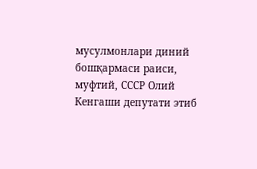мусулмонлари диний бошқармаси раиси, муфтий, СССР Олий Кенгаши депутати этиб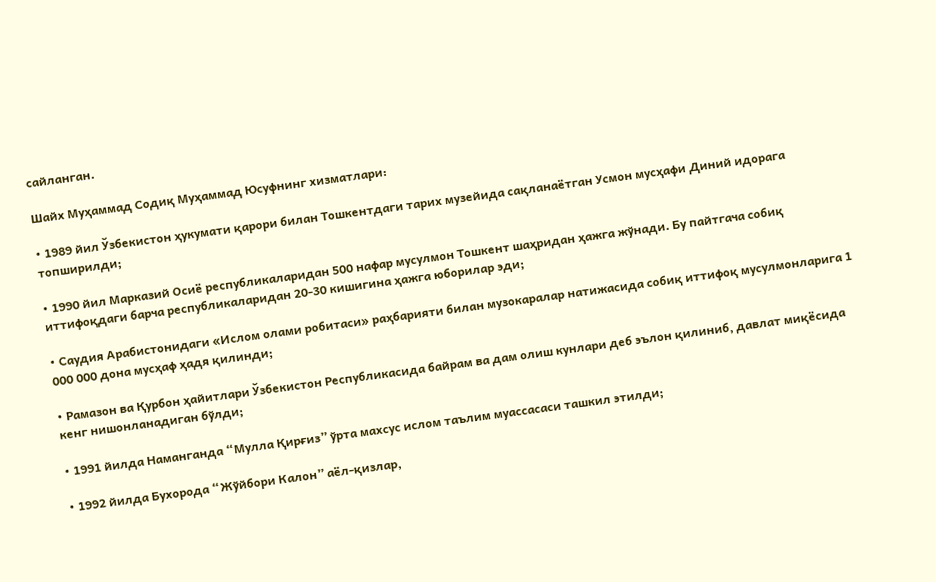сайланган.

Шайх Муҳаммад Содиқ Муҳаммад Юсуфнинг хизматлари:

• 1989 йил Ўзбекистон ҳукумати қарори билан Тошкентдаги тарих музейида сақланаётган Усмон мусҳафи Диний идорага топширилди;

• 1990 йил Марказий Осиё республикаларидан 500 нафар мусулмон Тошкент шаҳридан ҳажга жўнади. Бу пайтгача собиқ иттифоқдаги барча республикаларидан 20-30 кишигина ҳажга юборилар эди;

• Саудия Арабистонидаги «Ислом олами робитаси» раҳбарияти билан музокаралар натижасида собиқ иттифоқ мусулмонларига 1 000 000 дона мусҳаф ҳадя қилинди;

• Рамазон ва Қурбон ҳайитлари Ўзбекистон Республикасида байрам ва дам олиш кунлари деб эълон қилиниб, давлат миқёсида кенг нишонланадиган бўлди;

• 1991 йилда Наманганда “Мулла Қирғиз” ўрта махсус ислом таълим муассасаси ташкил этилди;

• 1992 йилда Бухорода “Жўйбори Калон” аёл-қизлар,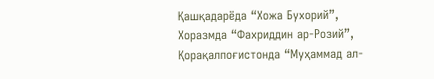Қашқадарёда “Хожа Бухорий”, Хоразмда “Фахриддин ар-Розий”, Қорақалпоғистонда “Муҳаммад ал-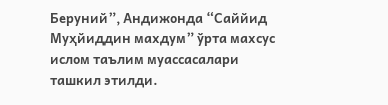Беруний”, Андижонда “Саййид Муҳйиддин махдум” ўрта махсус ислом таълим муассасалари ташкил этилди.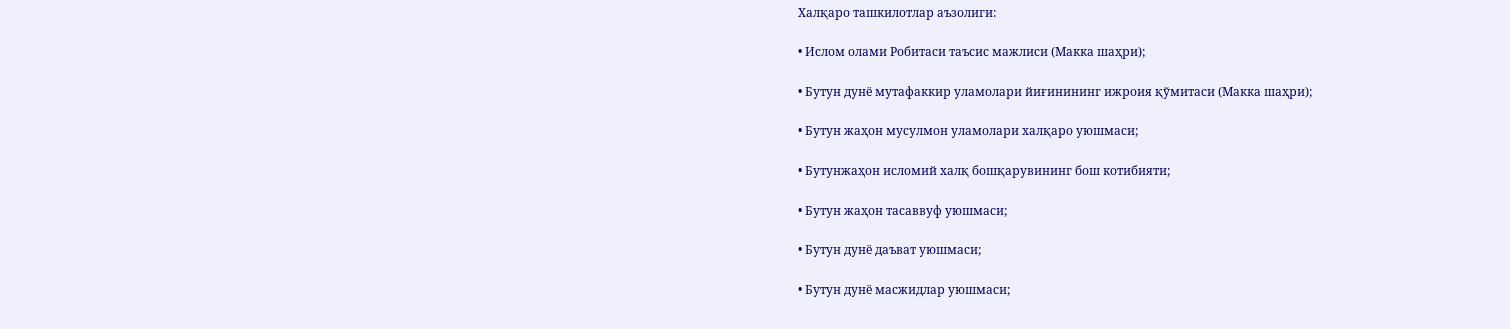Халқаро ташкилотлар аъзолиги:

• Ислом олами Робитаси таъсис мажлиси (Макка шаҳри);

• Бутун дунё мутафаккир уламолари йиғинининг ижроия қўмитаси (Макка шаҳри);

• Бутун жаҳон мусулмон уламолари халқаро уюшмаси;

• Бутунжаҳон исломий халқ бошқарувининг бош котибияти;

• Бутун жаҳон тасаввуф уюшмаси;

• Бутун дунё даъват уюшмаси;

• Бутун дунё масжидлар уюшмаси;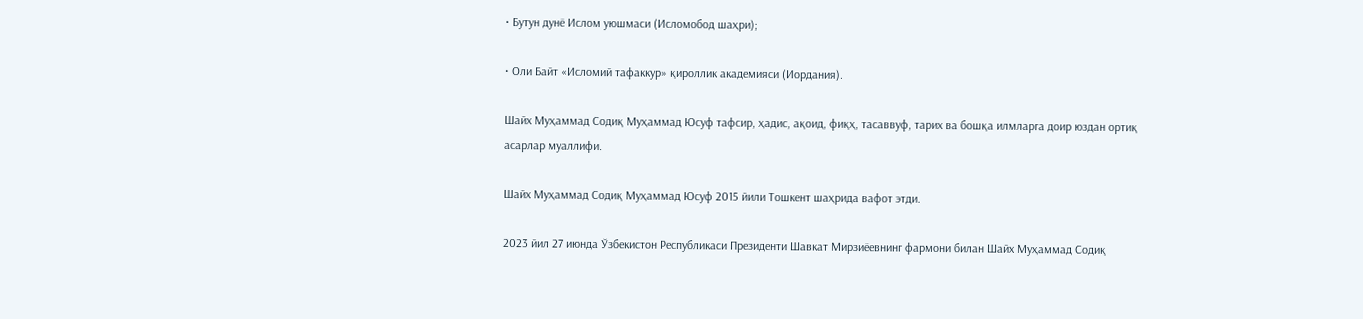• Бутун дунё Ислом уюшмаси (Исломобод шаҳри);

• Оли Байт «Исломий тафаккур» қироллик академияси (Иордания).

Шайх Муҳаммад Содиқ Муҳаммад Юсуф тафсир, ҳадис, ақоид, фиқҳ, тасаввуф, тарих ва бошқа илмларга доир юздан ортиқ асарлар муаллифи.

Шайх Муҳаммад Содиқ Муҳаммад Юсуф 2015 йили Тошкент шаҳрида вафот этди.

2023 йил 27 июнда Ўзбекистон Республикаси Президенти Шавкат Мирзиёевнинг фармони билан Шайх Муҳаммад Содиқ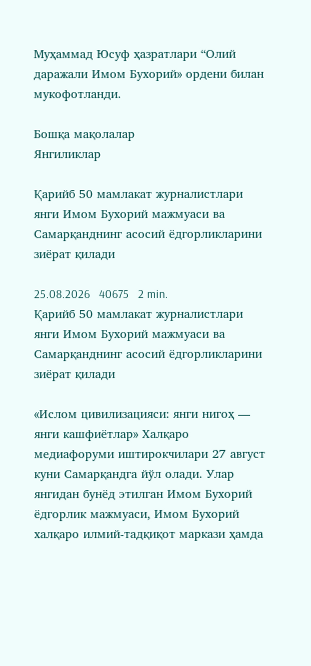Муҳаммад Юсуф ҳазратлари “Олий даражали Имом Бухорий» ордени билан мукофотланди.

Бошқа мақолалар
Янгиликлар

Қарийб 50 мамлакат журналистлари янги Имом Бухорий мажмуаси ва Самарқанднинг асосий ёдгорликларини зиёрат қилади

25.08.2026   40675   2 min.
Қарийб 50 мамлакат журналистлари янги Имом Бухорий мажмуаси ва Самарқанднинг асосий ёдгорликларини зиёрат қилади

«Ислом цивилизацияси: янги нигоҳ — янги кашфиётлар» Халқаро медиафоруми иштирокчилари 27 август куни Самарқандга йўл олади. Улар янгидан бунёд этилган Имом Бухорий ёдгорлик мажмуаси, Имом Бухорий халқаро илмий-тадқиқот маркази ҳамда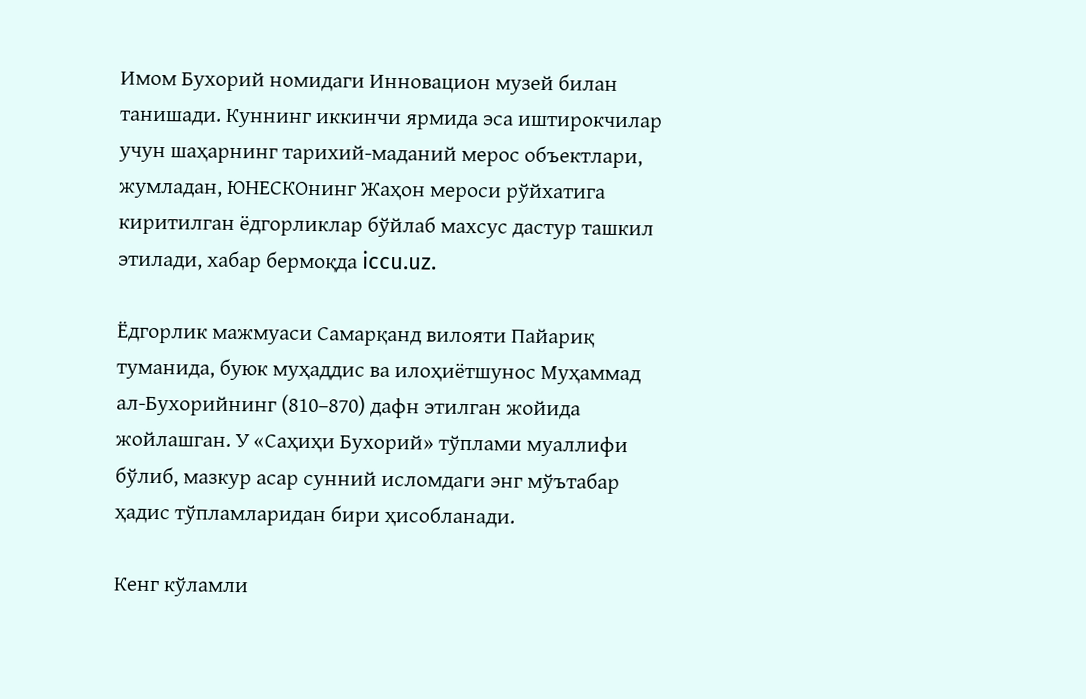Имом Бухорий номидаги Инновацион музей билан танишади. Куннинг иккинчи ярмида эса иштирокчилар учун шаҳарнинг тарихий-маданий мерос объектлари, жумладан, ЮНЕСКОнинг Жаҳон мероси рўйхатига киритилган ёдгорликлар бўйлаб махсус дастур ташкил этилади, хабар бермоқда iccu.uz.

Ёдгорлик мажмуаси Самарқанд вилояти Пайариқ туманида, буюк муҳаддис ва илоҳиётшунос Муҳаммад ал-Бухорийнинг (810–870) дафн этилган жойида жойлашган. У «Саҳиҳи Бухорий» тўплами муаллифи бўлиб, мазкур асар сунний исломдаги энг мўътабар ҳадис тўпламларидан бири ҳисобланади.

Кенг кўламли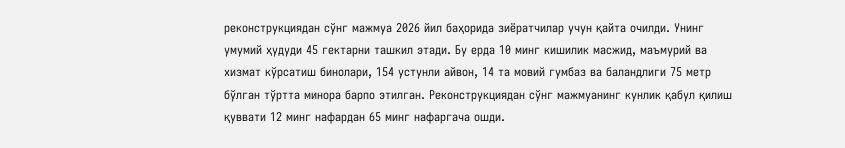реконструкциядан сўнг мажмуа 2026 йил баҳорида зиёратчилар учун қайта очилди. Унинг умумий ҳудуди 45 гектарни ташкил этади. Бу ерда 10 минг кишилик масжид, маъмурий ва хизмат кўрсатиш бинолари, 154 устунли айвон, 14 та мовий гумбаз ва баландлиги 75 метр бўлган тўртта минора барпо этилган. Реконструкциядан сўнг мажмуанинг кунлик қабул қилиш қуввати 12 минг нафардан 65 минг нафаргача ошди.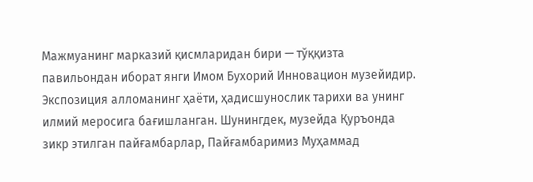Мажмуанинг марказий қисмларидан бири — тўққизта павильондан иборат янги Имом Бухорий Инновацион музейидир. Экспозиция алломанинг ҳаёти, ҳадисшунослик тарихи ва унинг илмий меросига бағишланган. Шунингдек, музейда Қуръонда зикр этилган пайғамбарлар, Пайғамбаримиз Муҳаммад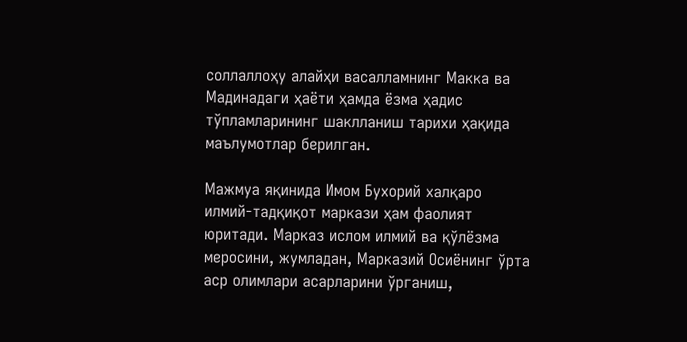соллаллоҳу алайҳи васалламнинг Макка ва Мадинадаги ҳаёти ҳамда ёзма ҳадис тўпламларининг шаклланиш тарихи ҳақида маълумотлар берилган.

Мажмуа яқинида Имом Бухорий халқаро илмий-тадқиқот маркази ҳам фаолият юритади. Марказ ислом илмий ва қўлёзма меросини, жумладан, Марказий Осиёнинг ўрта аср олимлари асарларини ўрганиш,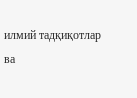илмий тадқиқотлар ва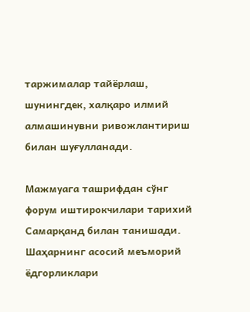таржималар тайёрлаш, шунингдек, халқаро илмий алмашинувни ривожлантириш билан шуғулланади.

Мажмуага ташрифдан сўнг форум иштирокчилари тарихий Самарқанд билан танишади. Шаҳарнинг асосий меъморий ёдгорликлари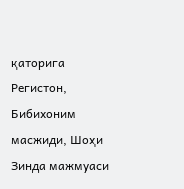қаторига Регистон, Бибихоним масжиди, Шоҳи Зинда мажмуаси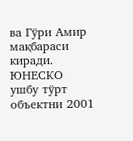ва Гўри Амир мақбараси киради. ЮНЕСКО ушбу тўрт объектни 2001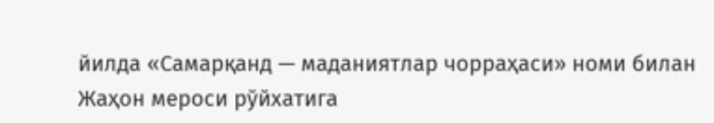йилда «Самарқанд — маданиятлар чорраҳаси» номи билан Жаҳон мероси рўйхатига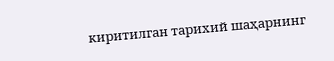киритилган тарихий шаҳарнинг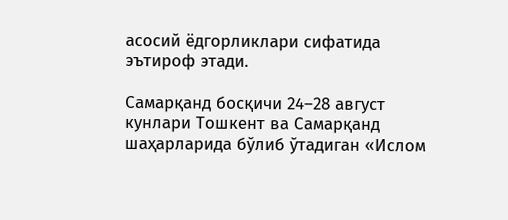асосий ёдгорликлари сифатида эътироф этади.

Самарқанд босқичи 24–28 август кунлари Тошкент ва Самарқанд шаҳарларида бўлиб ўтадиган «Ислом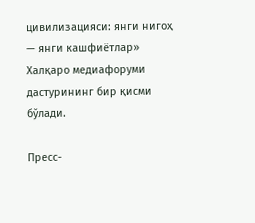цивилизацияси: янги нигоҳ — янги кашфиётлар» Халқаро медиафоруми дастурининг бир қисми бўлади.

Пресс-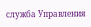служба Управления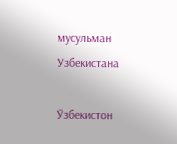мусульман Узбекистана

Ўзбекистон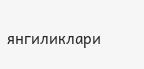янгиликлари